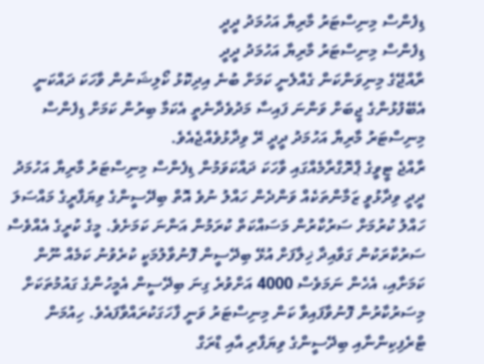ޑިފެންސް މިނިސްޓަރު މާރިޔާ އަހުމަދު ދީދީ
ޑިފެންސް މިނިސްޓަރު މާރިޔާ އަހުމަދު ދީދީ
ރާއްޖޭގެ މިނިވަންކަން ގެއްލެނީ ކަމަށް ބުނެ އިދިކޮޅު ކޯލިޝަނުން ވާހަކަ ދައްކަނީ އެބޭފުޅުންގެ ޖީބަށް ވަންނަ ފައިސާ މަދުވެދާނެތީ އެކަމާ ބިރުން ކަމަށް ޑިފެންސް މިނިސްޓަރު މާރިޔާ އަހުމަދު ދީދީ ރޭ ވިދާޅުވެއްޖެއެވެ.
ރާއްޖެ ޓީވީގެ ޕްރޮގްރާމެއްގައި ވާހަކަ ދައްކަވަމުން ޑިފެންސް މިނިސްޓަރު މާރިޔާ އަހުމަދު ދީދީ ވިދާޅުވީ ޒަމާންތަކެއް ވަންދެން ހައްލު ނުވެ އޮތް ބިދޭސީންގެ ވިޔަފާރީގެ މައްސަލަ ހައްލު ކުރުމަށް ސަރުކާރުން މަސައްކަތް ކުރަމުން އަންނަ ކަމަށެވެ. މީގެ ކުރީގެ އެއްވެސް ސަރުކާރަކުން ގަވާއިދާ ޚިލާފަށް އުޅޭ ބިދޭސީން ފޮނުވާލުމަކީ ކުރެވުނު ކަމެއް ނޫން ކަމަށާއި، އެހެން ނަމަވެސް 4000 އަށްވުރެ ގިނަ ބިދޭސީން އެމީހުންގެ ގައުމުތަކަށް މިސަރުކާރުން ފޮނުވާފައިވާ ކަން މިނިސްޓަރު ވަނީ ފާހަގަކުރައްވާފައެވެ. ހިއުމަން ޓްރެފިކިންނާއި ބިދޭސީންގެ ވިޔަފާރި އާއި ޑްރަގް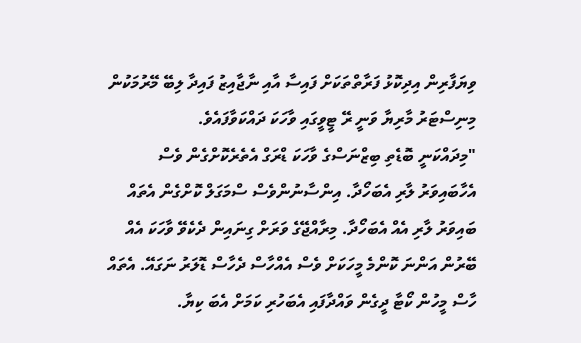ވިޔަފާރިން އިދިކޮޅު ފަރާތްތަކަށް ފައިސާ އާއި ނާޖާއިޒު ފައިދާ ލިބޭ މޭރުމަކުން މިނިސްޓަރު މާރިޔާ ވަނީ ރޭ ޓީވީގައި ވާހަކަ ދައްކަވާފައެވެ.
"މިދައްކަނީ ބޮޑެތި ބިޒްނަސްގެ ވާހަކަ ޑްރަގް އެތެރެކޮށްގެން ވެސް އެހާބައިވަރު ލާރި އެބަހޯދާ. އިންސާނުންވެސް ސްމަގަލް ކޮށްގެން އެތައް ބައިވަރު ލާރި އެއް އެބަހޯދާ. މިރާއްޖޭގެ ވަރަށް ގިނައިން ދެކެވޭ ވާހަކަ އެއް ބޭރުން އަންނަ ކޮންމެ މީހަކަށް ވެސް އެއްހާސް ދެހާސް ޑޮލަރު ނަގައޭ. އެތައް ހާސް މީހުން ކޯޓާ ދީގެން ވައްދާފައި އެބަހުރި ކަމަށް އެބަ ކިޔާ.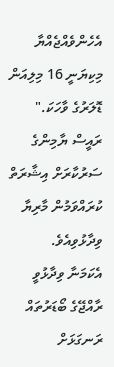އެހެންވެއްޖެއްޔާ މިކިޔަނީ 16 މިލިއަން ޑޮލަރުގެ ވާހަކަ." ރައީސް ޔާމިންގެ ސަރުކާރަށް އިޝާރަތް ކުރައްވަމުން މާރިޔާ ވިދާޅުވިއެވެ.
އެކަމަނާ ވިދާޅުވީ ރާއްޖޭގެ ބޯޑަރުތައް ރަނގަޅަށް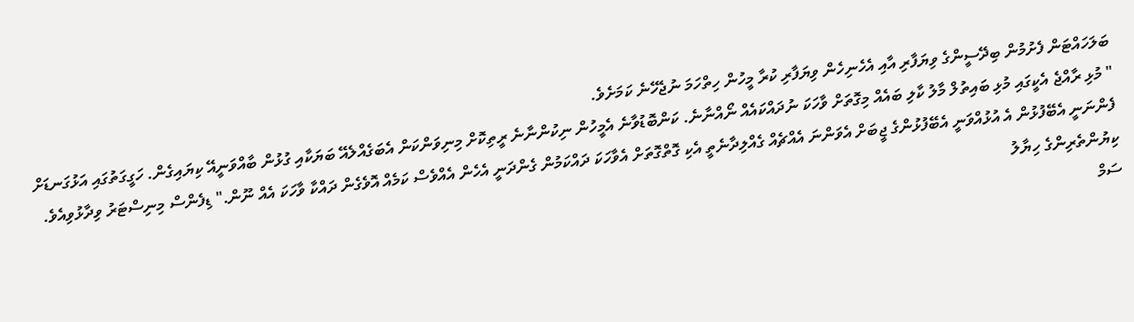ބަލަހައްޓަން ފެށުމުން ބިދޭސީންގެ ވިޔަފާރި އާއި އެހެނިހެން ވިޔަފާރި ކުރާ މީހުން ހިތްހަމަ ނުޖެހޭނެ ކަމަށެވެ.
" މުޅި ރާއްޖެ އެކީގައި މުޅި ބައިތުލް މާލު ކާލި ބައެއް މިގޮތަށް ވާހަކަ ނުދައްކައެއް ނޯއްނާނެ. ކަންބޮޑުވާނެ އެމީހުން ނިކުންނާނެ ރީތިކޮށް މިނިވަންކަން އެބަގެއްލެއޭ ބަޔަކާއި ގުޅުން ބާއްވަނީއޭ ކިޔައިގެން. ހަގީގަތުގައި އަޅުގަނޑަށް ފެންނަނީ އެބޭފުޅުން އެ އުޅުއްވަނީ އެބޭފުޅުންގެ ޖީބަށް އެވަންނަ އެއްޗެއް ގެއްލިދާނެތީ އެކި ގޮތްގޮތަށް އެވާހަކަ ދައްކަމުން ގެންދަނީ އެހެން އެއްވެސް ކަމެއް އޮވެގެން ދައްކާ ވާހަކަ އެއް ނޫން." ޑިފެންސް މިނިސްޓަރު ވިދާޅުވިއެވެ.
ކިޔުންތެރިންގެ ހިޔާލު
ސަމް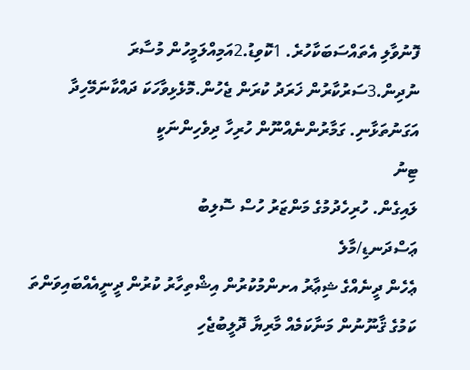ފޮނުވާލި އެތައްސަބަކާހުރެ. 1ކޮވިޑު.2އަމިއްލަމީހުން މުސާރަ ނުދިން.3ސަރުކާރުން ޚަރަދު ކުރަން ޖެހުން.މޮޅެޅިވާހަކަ ދައްކާނަމޭހިދާ އަގަނުތަޅާނި. ގަމާރުންނެއްނޫން ހުރިހާ ދިވެހިންނަކީ
ޓިނު
ލައިގެން. ހުރިހެދުމުގެ މަންޒަރު ހުސް ސޮލިބު
ޢަސްދަނޑި/މާލެ
ޢެހެން ދީނެއްގެ ޝިޢާރު އށންމުކުރުން އިޝްތިހާރު ކުރުން ދީނީއެއްބައިވަންތަ ކަމުގެ ޤާނޫނުން މަނާކަމެއް މާރިޔާ ދޮލީބުޖެހި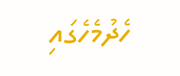ހެދުމެހެގައި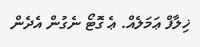ޚިލާފް ޢަމަލެއް. ޢެ ގޮޓޯ ނެގުން އެދެން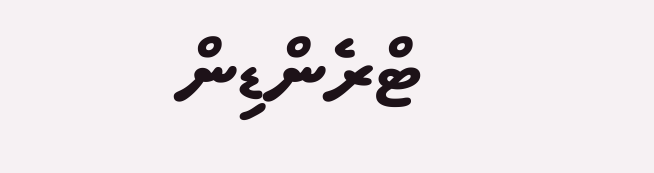ޓްރެންޑިން